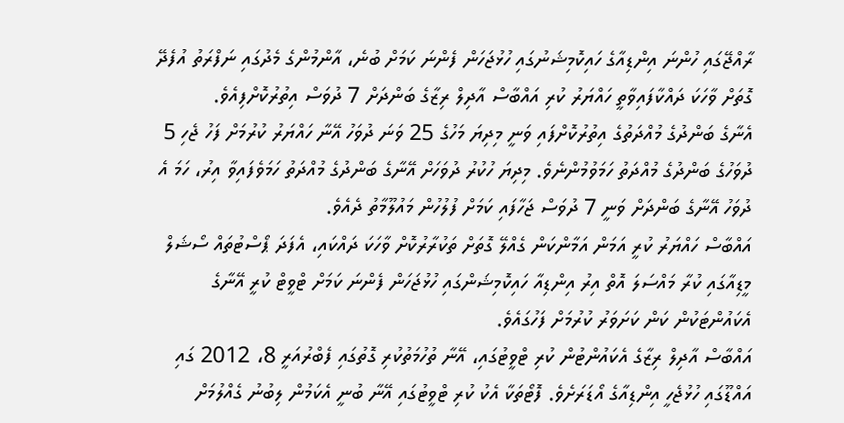ރާއްޖޭގައި ހުންނަ އިންޑިއާގެ ހައިކޮމިޝަނުގައި ހުޅުޖަހަން ފެންނަ ކަމަށް ބުނެ، އާންމުންގެ މެދުގައި ނަފްރަތު އުފެދޭ ގޮތަށް ވާހަކަ ދައްކާފައިވާތީ ހައްޔަރު ކުރި އައްބާސް އާދިލް ރިޒާގެ ބަންދަށް 7 ދުވަސް އިތުރުކޮށްފިއެވެ.
އެނާގެ ބަންދުގެ މުއްދަތުގެ އިތުރުކޮށްފައި ވަނީ މިދިޔަ މަހުގެ 25 ވަނަ ދުވަހު އޭނާ ހައްޔަރު ކުރުމަށް ފަހު ޖެހި 5 ދުވަހުގެ ބަންދުގެ މުއްދަތު ހަމަވުމުންނެވެ. މިދިޔަ ހުކުރު ދުވަހަށް އޭނާގެ ބަންދުގެ މުއްދަތު ހަމަވެފައިވާ އިރު، ހަމަ އެ ދުވަހު އޭނާގެ ބަންދަށް ވަނީ 7 ދުވަސް ޖަހާފައި ކަމަށް ފުލުހުން މައުލޫމާތު ދެއެވެ.
އައްބާސް ހައްޔަރު ކުރީ އަމަން އަމާންކަން ގެއްލޭ ގޮތަށް ތަކުރާރުކޮށް ވާހަކަ ދައްކައި، އެފަދަ ޕޯސްޓުތައް ސޯޝަލް މީޑިއާގައި ކުރާ މައްސަލަ އޮތް އިރު އިންޑިއާ ހައިކޮމިޝަންގައި ހުޅުޖަހަން ފެންނަ ކަމަށް ޓްވީޓް ކުރީ އޭނާގެ އެކައުންޓަކުން ކަން ކަށަވަރު ކުރުމަށް ފަހުގައެވެ.
އައްބާސް އާދިލް ރިޒާގެ އެކައުންޓުން ކުރި ޓްވީޓުގައި، އޭނާ ތުހުމަތުކުރި ގޮތުގައި ފެބްރުއަރީ 8، 2012 ގައި އައްޑޫގައި ހުޅުޖެހީ އިންޑިއާގެ އޯޑަރަށެވެ. ފޮޓޯތަކާ އެކު ކުރި ޓްވީޓުގައި އޭނާ ބުނީ އެކަމުން ލިބުނު ގެއްލުމަށް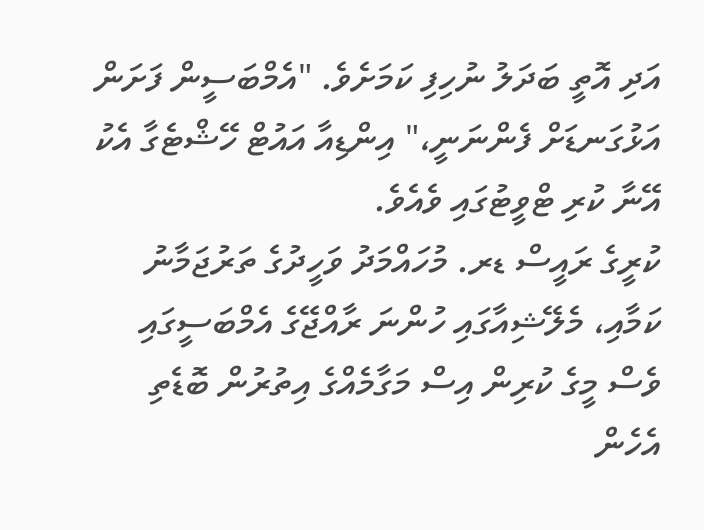އަދި އޮތީ ބަދަލު ނުހިފި ކަމަށެވެ. "އެމްބަސީން ފަށަން އަޅުގަނޑަށް ފެންނަނީ،" އިންޑިއާ އައުޓް ހޭޝްޓެގާ އެކު އޭނާ ކުރި ޓްވީޓުގައި ވެއެވެ.
ކުރީގެ ރައީސް ޑރ. މުހައްމަދު ވަހީދުގެ ތަރުޖަމާނު ކަމާއި، މެލޭޝިއާގައި ހުންނަ ރާއްޖޭގެ އެމްބަސީގައި ވެސް މީގެ ކުރިން އިސް މަގާމެއްގެ އިތުރުން ބޮޑެތި އެހެން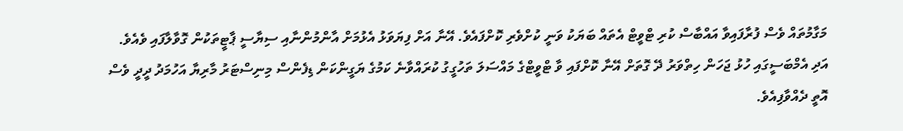މަގާމުތައް ވެސް ފުރާފައިވާ އައްބާސް ކުރި ޓްވީޓް އެތައް ބަޔަކު ވަނީ ކުށްވެރި ކޮށްފައެވެ. އޭނާ އަށް ފިޔަވަޅު އެޅުމަށް އާންމުންނާއި ސިޔާސީ ޕާޓީތަކުން ގޮވާލާފައި ވެއެވެ. އަދި އެމްބަސީގައި ހުޅު ޖަހަން ހިތްވަރު ދޭ ގޮތަށް އޭނާ ކޮށްފައި ވާ ޓްވީޓްގެ މައްސަލަ ތަހުގީގު ކުރައްވާނެ ކަމުގެ ޔަގީންކަން ޑިފެންސް މިނިސްޓަރު މާރިޔާ އަހުމަދު ދީދީ ވެސް އޮތީ ދެއްވާފިއެވެ.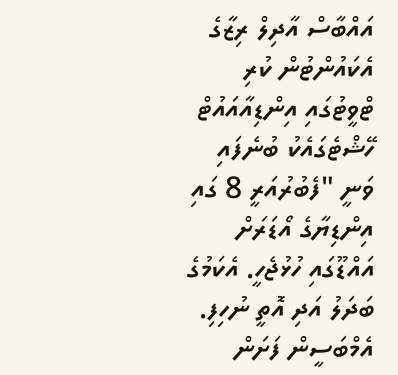އައްބާސް އާދިލް ރިޒާގެ އެކައުންޓުން ކުރި ޓްވީޓުގައި އިންޑިއާއައުޓް ހޭޝްޓެގައެކު ބުނެފައި ވަނީ "ފެބުރުއަރީ 8 ގައި އިންޑިޔާގެ އޯޑަރަށް އައްޑޫގައި ހުޅުޖެހީ. އެކަމުގެ ބަދަލު އަދި އޮތީ ނުހިފި. އެމްބަސީން ފަށަން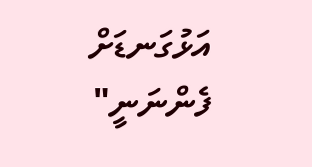އަޅުގަނޑަށް ފެންނަނީ"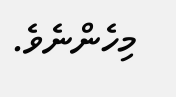މިހެންނެވެ.